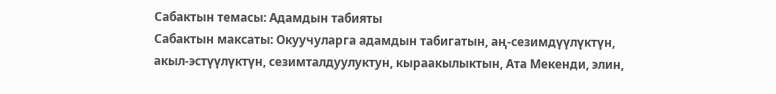Сабактын темасы: Адамдын табияты
Сабактын максаты: Окуучуларга адамдын табигатын, аң-сезимдүүлүктүн,
акыл-эстүүлүктүн, сезимталдуулуктун, кыраакылыктын, Ата Мекенди, элин,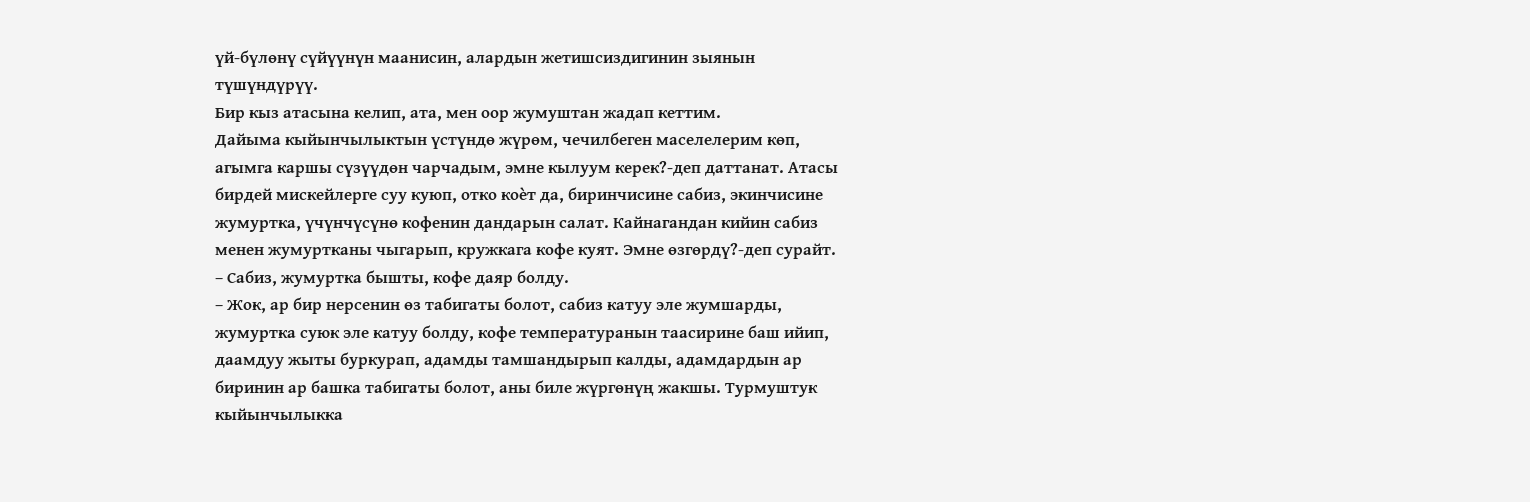үй-бүлөнү сүйүүнүн маанисин, алардын жетишсиздигинин зыянын
түшүндүрүү.
Бир кыз атасына келип, ата, мен оор жумуштан жадап кеттим.
Дайыма кыйынчылыктын үстүндө жүрөм, чечилбеген маселелерим көп,
агымга каршы сүзүүдөн чарчадым, эмне кылуум керек?-деп даттанат. Атасы
бирдей мискейлерге суу куюп, отко коѐт да, биринчисине сабиз, экинчисине
жумуртка, үчүнчүсүнө кофенин дандарын салат. Кайнагандан кийин сабиз
менен жумуртканы чыгарып, кружкага кофе куят. Эмне өзгөрдү?-деп сурайт.
– Сабиз, жумуртка бышты, кофе даяр болду.
– Жок, ар бир нерсенин өз табигаты болот, сабиз катуу эле жумшарды,
жумуртка суюк эле катуу болду, кофе температуранын таасирине баш ийип,
даамдуу жыты буркурап, адамды тамшандырып калды, адамдардын ар
биринин ар башка табигаты болот, аны биле жүргөнүң жакшы. Турмуштук
кыйынчылыкка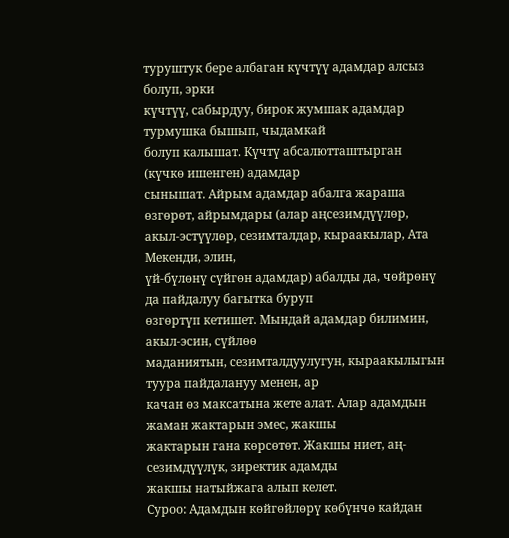туруштук бере албаган күчтүү адамдар алсыз болуп, эрки
күчтүү, сабырдуу, бирок жумшак адамдар турмушка бышып, чыдамкай
болуп калышат. Күчтү абсалютташтырган (күчкө ишенген) адамдар
сынышат. Айрым адамдар абалга жараша өзгөрөт, айрымдары (алар аңсезимдүүлөр, акыл-эстүүлөр, сезимталдар, кыраакылар, Ата Мекенди, элин,
үй-бүлөнү сүйгөн адамдар) абалды да, чөйрөнү да пайдалуу багытка буруп
өзгөртүп кетишет. Мындай адамдар билимин, акыл-эсин, сүйлөө
маданиятын, сезимталдуулугун, кыраакылыгын туура пайдалануу менен, ар
качан өз максатына жете алат. Алар адамдын жаман жактарын эмес, жакшы
жактарын гана көрсөтөт. Жакшы ниет, аң-сезимдүүлүк, зиректик адамды
жакшы натыйжага алып келет.
Суроо: Адамдын көйгөйлөрү көбүнчө кайдан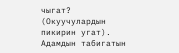чыгат? (Окуучулардын
пикирин угат). Адамдын табигатын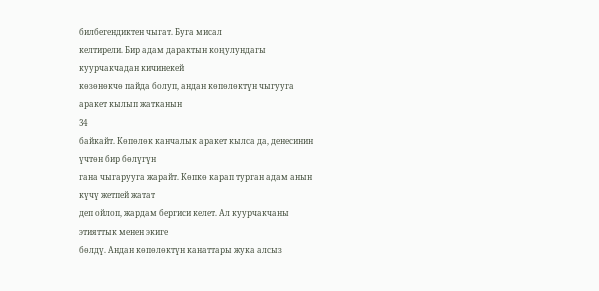билбегендиктен чыгат. Буга мисал
келтирели. Бир адам дарактын коңулундагы куурчакчадан кичинекей
көзөнөкчө пайда болуп, андан көпөлөктүн чыгууга аракет кылып жатканын
34
байкайт. Көпөлөк канчалык аракет кылса да, денесинин үчтөн бир бөлүгүн
гана чыгарууга жарайт. Көпкө карап турган адам анын күчү жетпей жатат
деп ойлоп, жардам бергиси келет. Ал куурчакчаны этияттык менен экиге
бөлдү. Андан көпөлөктүн канаттары жука алсыз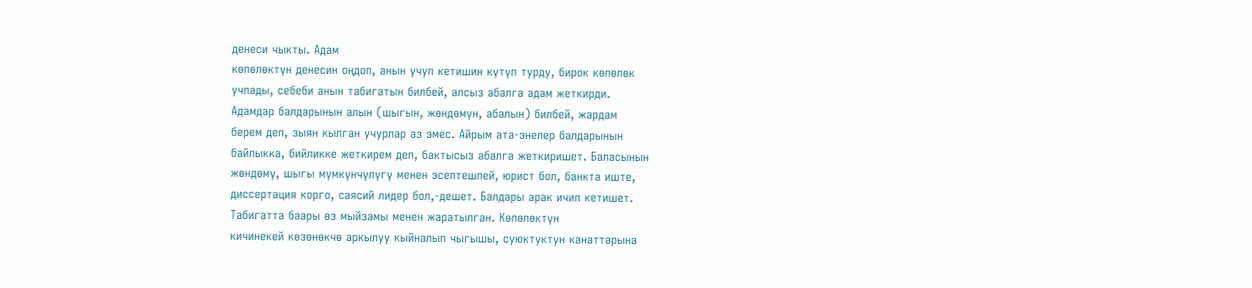денеси чыкты. Адам
көпөлөктүн денесин оңдоп, анын учуп кетишин күтүп турду, бирок көпөлөк
учпады, себеби анын табигатын билбей, алсыз абалга адам жеткирди.
Адамдар балдарынын алын (шыгын, жөндөмүн, абалын) билбей, жардам
берем деп, зыян кылган учурлар аз эмес. Айрым ата-энелер балдарынын
байлыкка, бийликке жеткирем деп, бактысыз абалга жеткиришет. Баласынын
жөндөмү, шыгы мүмкүнчүлүгү менен эсептешпей, юрист бол, банкта иште,
диссертация корго, саясий лидер бол,-дешет. Балдары арак ичип кетишет.
Табигатта баары өз мыйзамы менен жаратылган. Көпөлөктүн
кичинекей көзөнөкчө аркылуу кыйналып чыгышы, суюктуктун канаттарына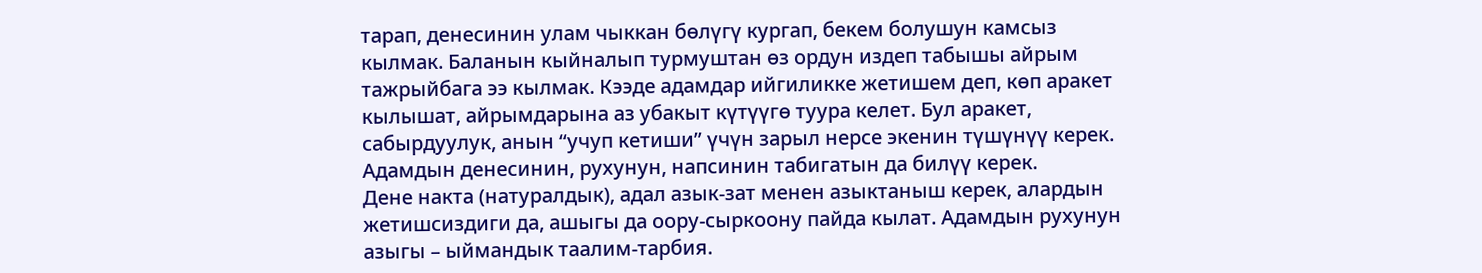тарап, денесинин улам чыккан бөлүгү кургап, бекем болушун камсыз
кылмак. Баланын кыйналып турмуштан өз ордун издеп табышы айрым
тажрыйбага ээ кылмак. Кээде адамдар ийгиликке жетишем деп, көп аракет
кылышат, айрымдарына аз убакыт күтүүгө туура келет. Бул аракет,
сабырдуулук, анын “учуп кетиши” үчүн зарыл нерсе экенин түшүнүү керек.
Адамдын денесинин, рухунун, напсинин табигатын да билүү керек.
Дене накта (натуралдык), адал азык-зат менен азыктаныш керек, алардын
жетишсиздиги да, ашыгы да оору-сыркоону пайда кылат. Адамдын рухунун
азыгы – ыймандык таалим-тарбия.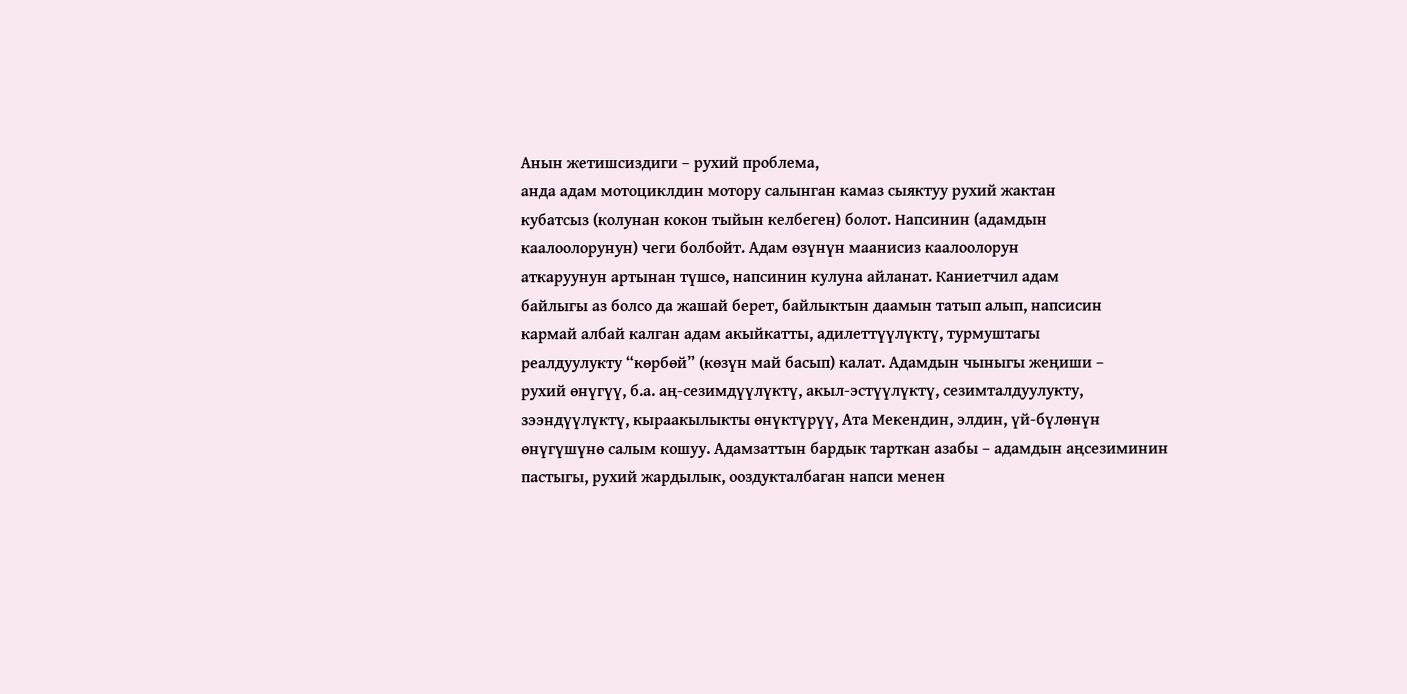Анын жетишсиздиги – рухий проблема,
анда адам мотоциклдин мотору салынган камаз сыяктуу рухий жактан
кубатсыз (колунан кокон тыйын келбеген) болот. Напсинин (адамдын
каалоолорунун) чеги болбойт. Адам өзүнүн маанисиз каалоолорун
аткаруунун артынан түшсө, напсинин кулуна айланат. Каниетчил адам
байлыгы аз болсо да жашай берет, байлыктын даамын татып алып, напсисин
кармай албай калган адам акыйкатты, адилеттүүлүктү, турмуштагы
реалдуулукту “көрбөй” (көзүн май басып) калат. Адамдын чыныгы жеңиши –
рухий өнүгүү, б.а. аң-сезимдүүлүктү, акыл-эстүүлүктү, сезимталдуулукту,
зээндүүлүктү, кыраакылыкты өнүктүрүү, Ата Мекендин, элдин, үй-бүлөнүн
өнүгүшүнө салым кошуу. Адамзаттын бардык тарткан азабы – адамдын аңсезиминин пастыгы, рухий жардылык, ооздукталбаган напси менен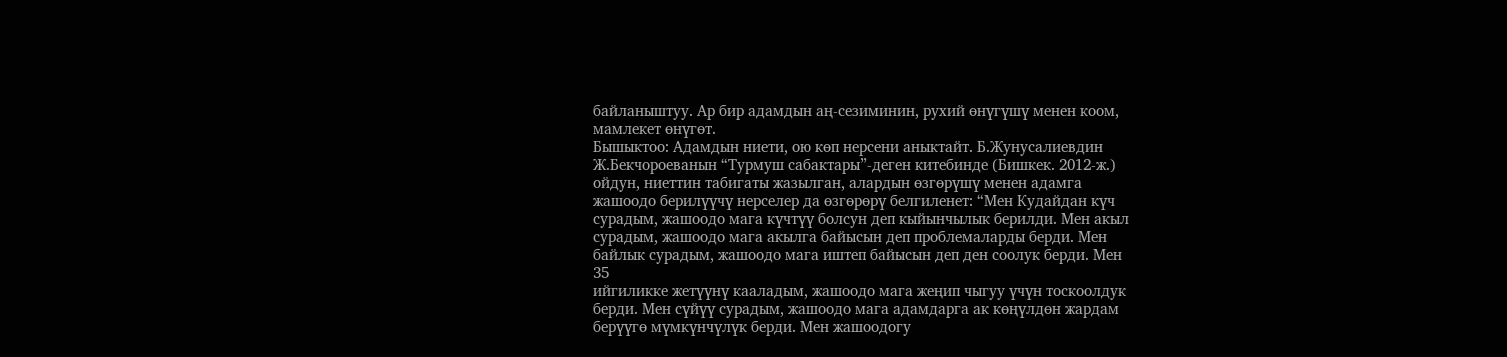байланыштуу. Ар бир адамдын аң-сезиминин, рухий өнүгүшү менен коом,
мамлекет өнүгөт.
Бышыктоо: Адамдын ниети, ою көп нерсени аныктайт. Б.Жунусалиевдин
Ж.Бекчороеванын “Турмуш сабактары”-деген китебинде (Бишкек. 2012-ж.)
ойдун, ниеттин табигаты жазылган, алардын өзгөрүшү менен адамга
жашоодо берилүүчү нерселер да өзгөрөрү белгиленет: “Мен Кудайдан күч
сурадым, жашоодо мага күчтүү болсун деп кыйынчылык берилди. Мен акыл
сурадым, жашоодо мага акылга байысын деп проблемаларды берди. Мен
байлык сурадым, жашоодо мага иштеп байысын деп ден соолук берди. Мен
35
ийгиликке жетүүнү кааладым, жашоодо мага жеңип чыгуу үчүн тоскоолдук
берди. Мен сүйүү сурадым, жашоодо мага адамдарга ак көңүлдөн жардам
берүүгө мүмкүнчүлүк берди. Мен жашоодогу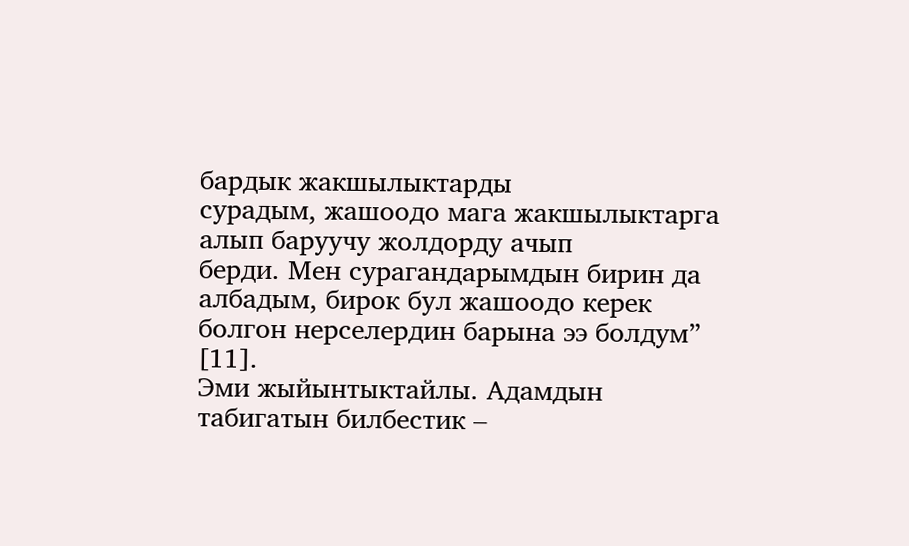бардык жакшылыктарды
сурадым, жашоодо мага жакшылыктарга алып баруучу жолдорду ачып
берди. Мен сурагандарымдын бирин да албадым, бирок бул жашоодо керек
болгон нерселердин барына ээ болдум” [11].
Эми жыйынтыктайлы. Адамдын табигатын билбестик –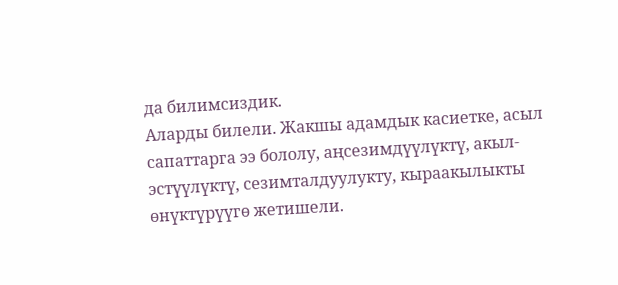да билимсиздик.
Аларды билели. Жакшы адамдык касиетке, асыл сапаттарга ээ бололу, аңсезимдүүлүктү, акыл-эстүүлүктү, сезимталдуулукту, кыраакылыкты
өнүктүрүүгө жетишели.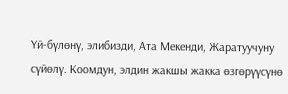Үй-бүлөнү, элибизди, Ата Мекенди, Жаратуучуну
сүйөлү. Коомдун, элдин жакшы жакка өзгөрүүсүнө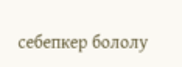себепкер бололу